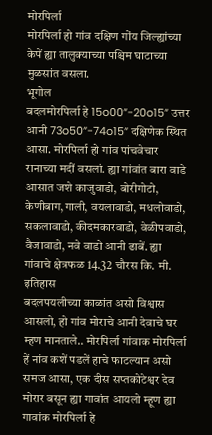मोरपिर्ला
मोरपिर्ला हो गांव दक्षिण गोंय जिल्ह्यांच्या केपें ह्या तालुक्याच्या पश्चिम घाटाच्या मुळसांत वसला.
भूगोल
बदलमोरपिर्ला हे 15o00”-20o15” उत्तर आनी 73o50”-74o15” दक्षिणेक स्थित आसा. मोरपिर्ला हो गांव पांचवेचार रानाच्या मदीं वसलां. ह्या गांवांत बारा वाडे आसात जशे काजुवाडो, बोरीगोटो, केणीबाग,गाली, वयलावाडो, मधलोवाडो, सकलावाडो, कीदमकारवाडो, वेळीपवाडो, वैजावाडो, नवे वाडो आनी ढाबें. ह्या गांवाचे क्षेत्रफळ 14.32 चौरस कि. मी.
इतिहास
बदलपयलीच्या काळांत असो विश्वास आसलो, हो गांव मोराचे आनी देवाचे घर म्हण मानताले.. मोरपिर्ला गांवाक मोरपिर्ला हें नांव कशें पडलें हाचे फाटल्यान असो समज आसा, एक दीस सप्तकोटेश्वर देव मोरार बसून ह्या गावांत आयलो म्हूण ह्या गावांक मोरपिर्ला हे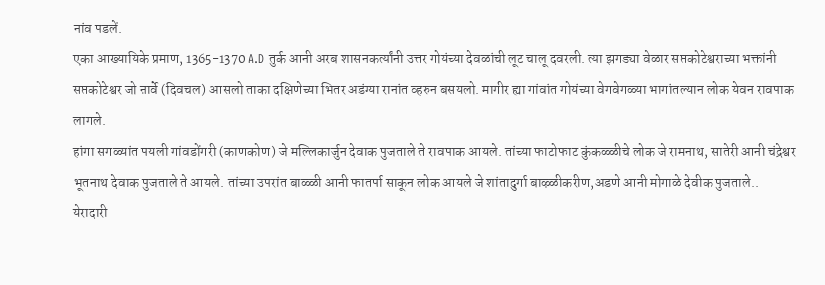नांव पडलें.
एका आख्यायिके प्रमाण, 1365-1370 A.D तुर्क आनी अरब शासनकर्त्यांनी उत्तर गोयंच्या देवळांची लूट चालू दवरली. त्या झगड्या वेळार सप्तकोटेश्वराच्या भक्तांनी सप्तकोटेश्वर जो ऩार्वे (दिवचल) आसलो ताका दक्षिणेच्या भितर अडंग्या रानांत व्हरुन बसयलो. मागीर ह्या गांवांत गोयंच्या वेगवेगळ्या भागांतल्यान लोक येवन रावपाक लागले.
हांगा सगळ्यांत पयली गांवडोंगरी (काणकोण) जे मल्लिकार्जुन देवाक पुजताले ते रावपाक आयले. तांच्या फाटोफाट कुंकळ्ळीचे लोक जे रामनाथ, सातेरी आनी चंद्रेश्वर भूतनाथ देवाक पुजताले ते आयले. तांच्या उपरांत बाळ्ळी आनी फातर्पा साकून लोक आयले जे शांतादुर्गा बाऴ्ळीकरीण,अडणे आनी मोगाळे देवीक पुजताले..
येरादारी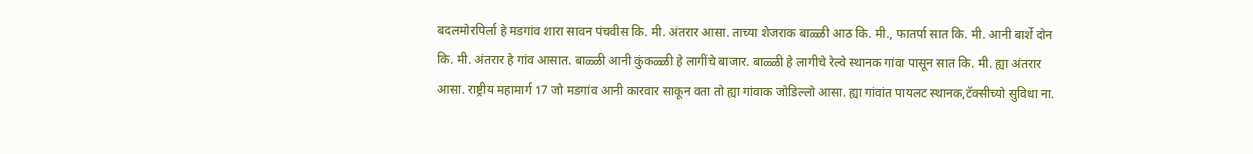बदलमोरपिर्ला हे मडगांव शारा सावन पंचवीस कि. मी. अंतरार आसा. ताच्या शेजराक बाळ्ळी आठ कि. मी., फातर्पा सात कि. मी. आनी बार्शे दोन कि. मी. अंतरार हे गांव आसात. बाळ्ळी आनी कुंकळ्ळी हे लागींचे बाजार. बाळ्ळी हे लागीचे रेल्वे स्थानक गांवा पासून सात कि. मी. ह्या अंतरार आसा. राष्ट्रीय महामार्ग 17 जो मडगांव आनी कारवार साकून वता तो ह्या गांवाक जोडिल्लो आसा. ह्या गांवांत पायलट स्थानक,टॅक्सीच्यो सुविधा ना.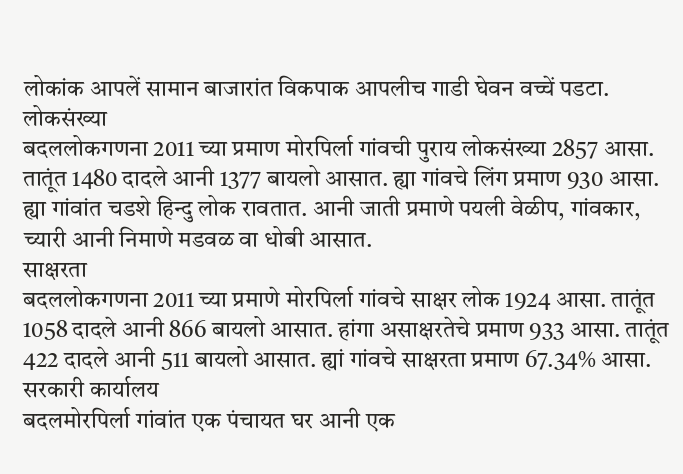लोकांक आपलें सामान बाजारांत विकपाक आपलीच गाडी घेवन वच्चें पडटा.
लोकसंख्या
बदललोकगणना 2011 च्या प्रमाण मोरपिर्ला गांवची पुराय लोकसंख्या 2857 आसा. तातूंत 1480 दादले आनी 1377 बायलो आसात. ह्या गांवचे लिंग प्रमाण 930 आसा. ह्या गांवांत चडशे हिन्दु लोक रावतात. आनी जाती प्रमाणे पयली वेळीप, गांवकार, च्यारी आनी निमाणे मडवळ वा धोबी आसात.
साक्षरता
बदललोकगणना 2011 च्या प्रमाणे मोरपिर्ला गांवचे साक्षर लोक 1924 आसा. तातूंत 1058 दादले आनी 866 बायलो आसात. हांगा असाक्षरतेचे प्रमाण 933 आसा. तातूंत 422 दादले आनी 511 बायलो आसात. ह्यां गांवचे साक्षरता प्रमाण 67.34% आसा.
सरकारी कार्यालय
बदलमोरपिर्ला गांवांत एक पंचायत घर आनी एक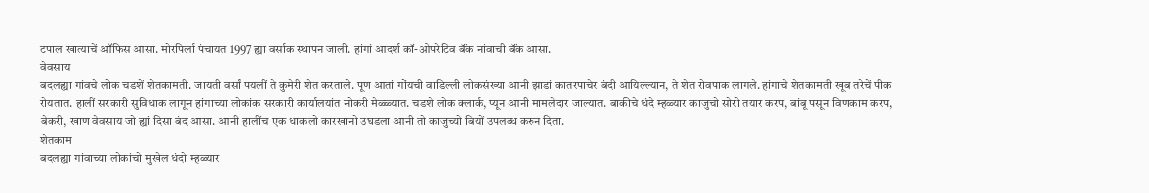टपाल खात्याचें ऑफिस आसा. मोरपिर्ला पंचायत 1997 ह्या वर्साक स्थापन जाली. हांगां आदर्श कॉ-ओपरेटिव बॅंक नांवाची बॅंक आसा.
वेवसाय
बदलह्या गांवचे लोक चडशें शेतकामती. जायती वर्सां पयलीं ते कुमेरी शेत करताले. पूण आतां गोंयची वाडिल्ली लोकसंख्या आनी झाडां कातरपाचेर बंदी आयिल्ल्यान, ते शेत रोवपाक लागले. हांगाचे शेतकामती खूब तरेचें पीक रोयतात. हालीं सरकारी सुविधाक लागून हांगाच्या लोकांक सरकारी कार्यालयांत नोकरी मेळ्ळ्यात. चडशे लोक क्लार्क, प्यून आनी मामलेदार जाल्यात. बाकीचे धंदे म्हळ्यार काजुचो सोरो तयार करप, बांबू पसून विणकाम करप, बेकरी, खाण वेवसाय जो ह्यां दिसा बंद आसा. आनी हालींच एक धाकलो कारखानो उघडला आनी तो काजुच्यो बियों उपलब्ध करुन दिता.
शेतकाम
बदलह्या गांवाच्या लोकांचो मुखेल धंदो म्हळ्यार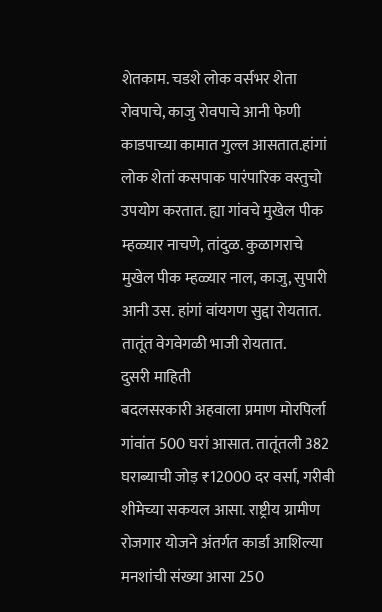शेतकाम. चडशे लोक वर्सभर शेता रोवपाचे, काजु रोवपाचे आनी फेणी काडपाच्या कामात गुल्ल आसतात.हांगां लोक शेतां कसपाक पारंपारिक वस्तुचो उपयोग करतात. ह्या गांवचे मुखेल पीक म्हळ्यार नाचणे, तांदुळ. कुळागराचे मुखेल पीक म्हळ्यार नाल, काजु, सुपारी आनी उस. हांगां वांयगण सुद्दा रोयतात. तातूंत वेगवेगळी भाजी रोयतात.
दुसरी माहिती
बदलसरकारी अहवाला प्रमाण मोरपिर्ला गांवांत 500 घरां आसात. तातूंतली 382 घराब्याची जोड़ ₹12000 दर वर्सा, गरीबी शीमेच्या सकयल आसा. राष्ट्रीय ग्रामीण रोजगार योजने अंतर्गत कार्डा आशिल्या मनशांची संख्या आसा 250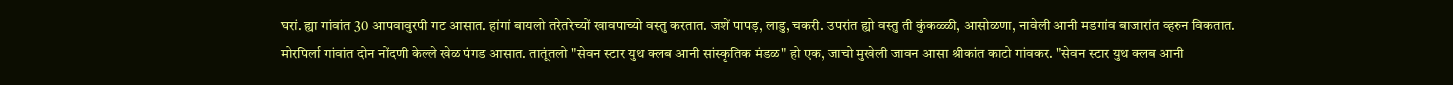घरां. ह्या गांवांत 30 आपवावुरपी गट आसात. हांगां बायलो तरेतरेच्यों खावपाच्यो वस्तु करतात. जशें पापड़, लाडु, चकरी. उपरांत ह्यो वस्तु ती कुंकळ्ळी, आसोळणा, नावेली आनी मडगांव बाजारांत व्हरुन विकतात.
मोरपिर्ला गांवांत दोन नोंदणी केल्ले खेळ पंगड आसात. तातूंतलो "सेवन स्टार युथ क्लब आनी सांस्कृतिक मंडळ" हो एक, जाचो मुखेली जावन आसा श्रीकांत काटो गांवकर. "सेवन स्टार युथ क्लब आनी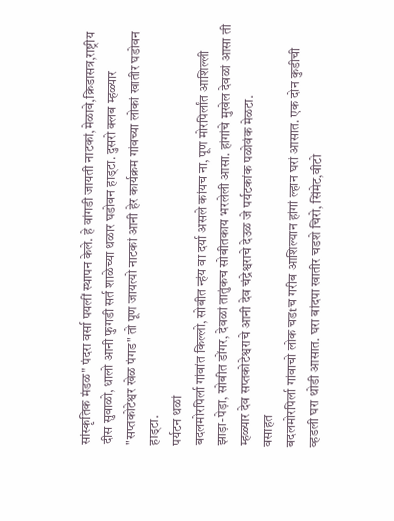सांस्कृतिक मंडळ" पंदरा वर्सा पयलीं स्थापन केले. हे वांगडी जायती नाटकां,मेळावे,क्रिडासत्र,राष्ट्रीय दीस सुवाळो, धालो आनी फुगडी सर्त शाळेच्या थळार घडोवन हाड्टा. दुसरो क्लब म्हळ्यार "सप्तकोटेश्वर खेळ पंगड" तो पूण जायत्यो नाटकां आनी हेर कार्यक्रम गांवच्या लोकां खातीर घडोवन हाड्टा.
पर्यटन थळां
बदलमोरपिर्ला गांवांत किल्लो, सोबीत न्हंय वा दर्या असले कांयच ना, पूण मोरपिर्लांत आशिल्ली झाड़ा-पेड़ा, सोबीत डोंगर, देवळां तातुंकच सोबीतकाय भरलेली आसा. हांगांचे मुखेल देवळां आसा ती म्हळ्यार देव सप्तकोटेश्वराचे आनी देव चंद्रेश्वराचे देउळ जे पर्यटकांक पळोवंक मेळटा.
वसाहत
बदलमोरपिर्ला गांवाचो लोक चडtच गरीब आशिल्यान हांगां ल्हान घरां आसात. एक दोन कुडीची व्हडली घरा थोडी आसात. घरा बांदपा खातीर चडशे चिरो, सिंमेट,वीटो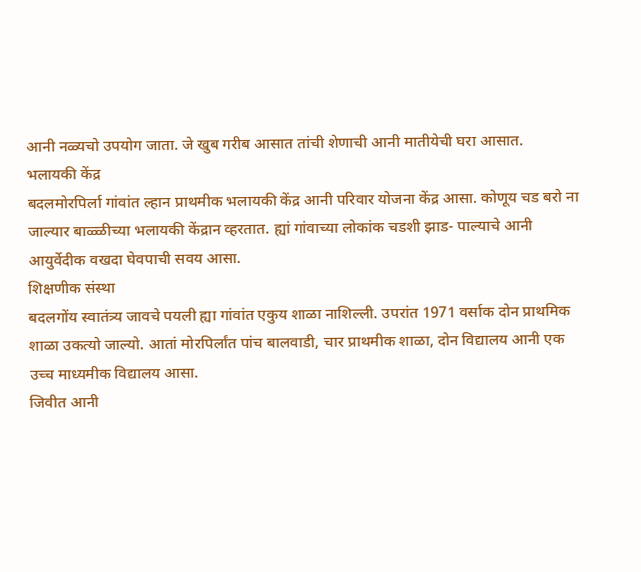आनी नळ्यचो उपयोग जाता. जे खुब गरीब आसात तांची शेणाची आनी मातीयेची घरा आसात.
भलायकी केंद्र
बदलमोरपिर्ला गांवांत ल्हान प्राथमीक भलायकी केंद्र आनी परिवार योजना केंद्र आसा. कोणूय चड बरो ना जाल्यार बाळ्ळीच्या भलायकी केंद्रान व्हरतात. ह्यां गांवाच्या लोकांक चडशी झाड- पाल्याचे आनी आयुर्वेदीक वखदा घेवपाची सवय आसा.
शिक्षणीक संस्था
बदलगोंय स्वातंत्र्य जावचे पयली ह्या गांवांत एकुय शाळा नाशिल्ली. उपरांत 1971 वर्साक दोन प्राथमिक शाळा उकत्यो जाल्यो. आतां मोरपिर्लांत पांच बालवाडी, चार प्राथमीक शाळा, दोन विद्यालय आनी एक उच्च माध्यमीक विद्यालय आसा.
जिवीत आनी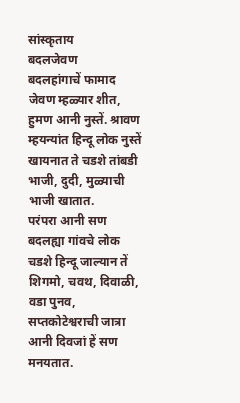सांस्कृताय
बदलजेवण
बदलहांगाचें फामाद जेवण म्हळ्यार शीत, हुमण आनी नुस्तें. श्रावण म्हयन्यांत हिन्दू लोक नुस्तें खायनात ते चडशे तांबडी भाजी, दुदी, मुळ्याची भाजी खातात.
परंपरा आनी सण
बदलह्या गांवचे लोक चडशे हिन्दू जाल्यान तें शिगमो, चवथ, दिवाळी, वडा पुनव, सप्तकोटेश्वराची जात्रा आनी दिवजां हें सण मनयतात.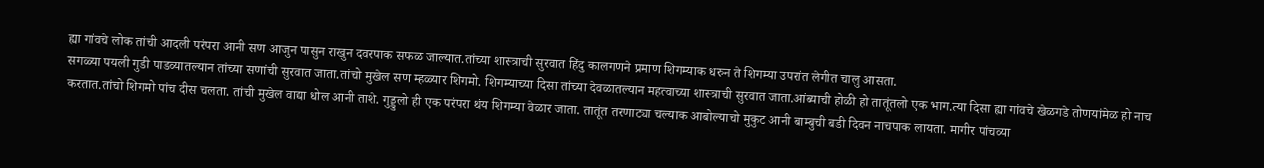ह्या गांवचे लोक तांची आदली परंपरा आनी सण आजुन पासुन राखुन दवरपाक सफळ जाल्यात.तांच्या शास्त्राची सुरवात हिंदु कालगणने प्रमाण शिगम्याक धरुन ते शिगम्या उपरांत लेगीत चालु आसता.
सगळ्या पयली गुडी पाडव्यातल्यान तांच्या सणांची सुरवात जाता.तांचो मुखेल सण म्हळ्यार शिगमो. शिगम्याच्या दिसा तांच्या देवळातल्यान महत्वाच्या शास्त्राची सुरवात जाता.आंब्याची होळी हो तातूंतलो एक भाग.त्या दिसा ह्या गांवचे खेळगडे तोणयांमेळ हो नाच करतात.तांचो शिगमो पांच दीस चलता. तांची मुखेल वाद्या धोल आनी ताशे. गुड्डुलो ही एक परंपरा थंय शिगम्या वेळार जाता. तातूंत तरणाट्या चल्याक आबोल्याचो मुकुट आनी बाम्बुची बडी दिवन नाचपाक लायता. मागीर पांचव्या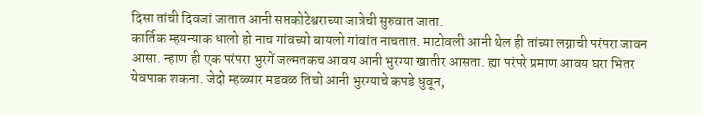दिसा तांची दिवजां जातात आनी सप्तकोटेश्वराच्या जात्रेची सुरुवात जाता.
कार्तिक म्हयन्याक धालो हो नाच गांवच्यो बायलो गांवांत नाचतात. माटोवली आनी थेल ही तांच्या लग्नाची परंपरा जावन आसा. न्हाण ही एक परंपरा भुरगें जल्मतकच आवय आनी भुरग्या खातीर आसता. ह्या परंपरे प्रमाण आवय घरा भितर येवपाक शकना. जेदो म्हळ्यार मडवळ तिचो आनी भुरग्याचे कपडे धुवून,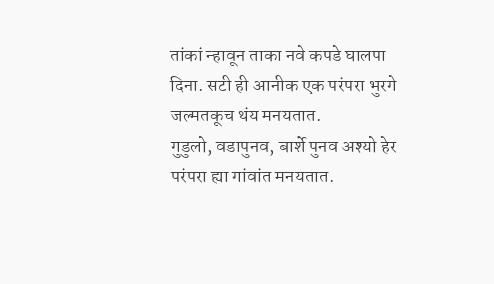तांकां न्हावून ताका नवे कपडे घालपा दिना. सटी ही आनीक एक परंपरा भुरगे जल्मतकूच थंय मनयतात.
गुडुलो, वडापुनव, बार्शे पुनव अश्यो हेर परंपरा ह्या गांवांत मनयतात.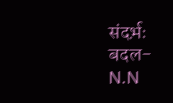संदर्भ़ः
बदल- N.N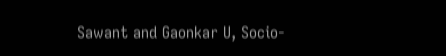Sawant and Gaonkar U, Socio-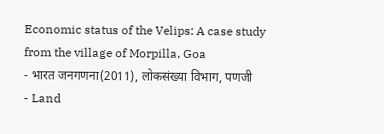Economic status of the Velips: A case study from the village of Morpilla, Goa
- भारत जनगणना(2011), लोकसंख्या विभाग, पणजी
- Land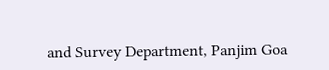and Survey Department, Panjim Goa